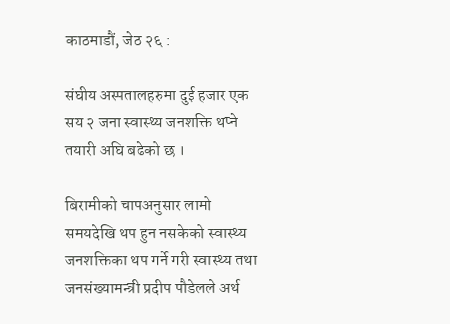काठमाडौं, जेठ २६ :

संघीय अस्पतालहरुमा दुई हजार एक सय २ जना स्वास्थ्य जनशक्ति थप्ने तयारी अघि बढेको छ ।

बिरामीको चापअनुसार लामो समयदेखि थप हुन नसकेको स्वास्थ्य जनशक्तिका थप गर्ने गरी स्वास्थ्य तथा जनसंख्यामन्त्री प्रदीप पौडेलले अर्थ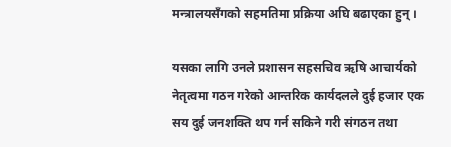मन्त्रालयसँगको सहमतिमा प्रक्रिया अघि बढाएका हुन् ।

यसका लागि उनले प्रशासन सहसचिव ऋषि आचार्यको नेतृत्वमा गठन गरेको आन्तरिक कार्यदलले दुई हजार एक सय दुई जनशक्ति थप गर्न सकिने गरी संगठन तथा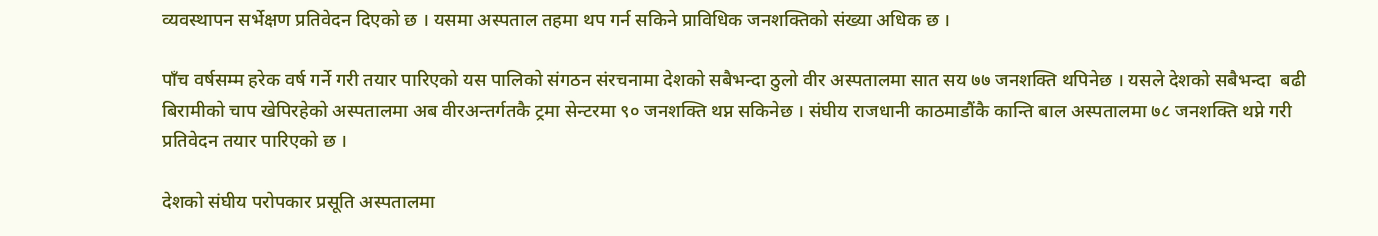व्यवस्थापन सर्भेक्षण प्रतिवेदन दिएको छ । यसमा अस्पताल तहमा थप गर्न सकिने प्राविधिक जनशक्तिको संख्या अधिक छ ।

पाँच वर्षसम्म हरेक वर्ष गर्ने गरी तयार पारिएको यस पालिको संगठन संरचनामा देशको सबैभन्दा ठुलो वीर अस्पतालमा सात सय ७७ जनशक्ति थपिनेछ । यसले देशको सबैभन्दा  बढी बिरामीको चाप खेपिरहेको अस्पतालमा अब वीरअन्तर्गतकै ट्रमा सेन्टरमा ९० जनशक्ति थप्न सकिनेछ । संघीय राजधानी काठमाडौंकै कान्ति बाल अस्पतालमा ७८ जनशक्ति थप्ने गरी प्रतिवेदन तयार पारिएको छ ।

देशको संघीय परोपकार प्रसूति अस्पतालमा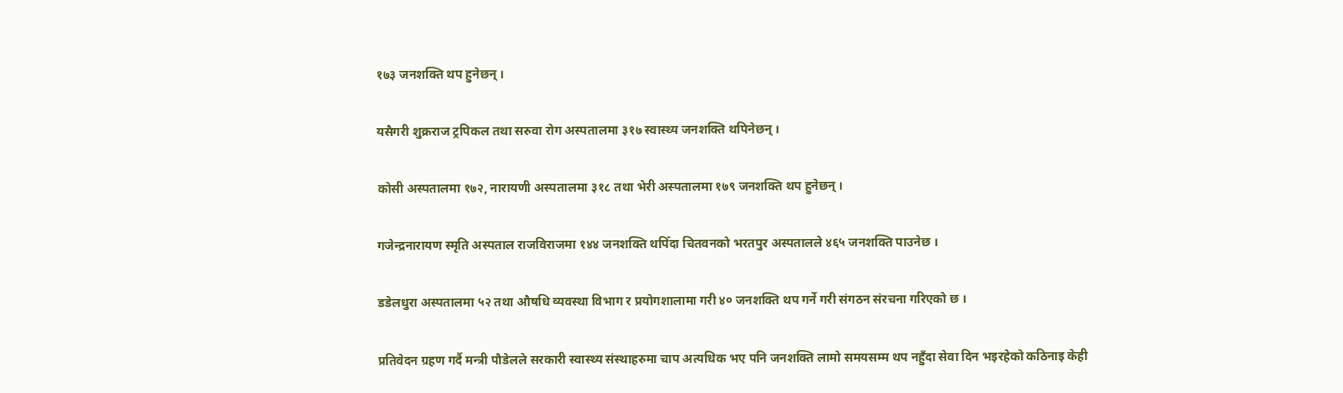१७३ जनशक्ति थप हुनेछन् ।

यसैगरी शुक्रराज ट्रपिकल तथा सरुवा रोग अस्पतालमा ३१७ स्वास्थ्य जनशक्ति थपिनेछन् ।

कोसी अस्पतालमा १७२, नारायणी अस्पतालमा ३१८ तथा भेरी अस्पतालमा १७९ जनशक्ति थप हुनेछन् ।

गजेन्द्रनारायण स्मृति अस्पताल राजविराजमा १४४ जनशक्ति थपिँदा चितवनको भरतपुर अस्पतालले ४६५ जनशक्ति पाउनेछ ।

डडेलधुरा अस्पतालमा ५२ तथा औषधि व्यवस्था विभाग र प्रयोगशालामा गरी ४० जनशक्ति थप गर्ने गरी संगठन संरचना गरिएको छ ।

प्रतिवेदन ग्रहण गर्दै मन्त्री पौडेलले सरकारी स्वास्थ्य संस्थाहरुमा चाप अत्यधिक भए पनि जनशक्ति लामो समयसम्म थप नहुँदा सेवा दिन भइरहेको कठिनाइ केही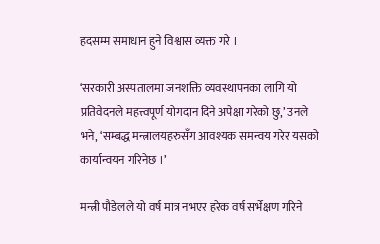हदसम्म समाधान हुने विश्वास व्यक्त गरे ।

‘सरकारी अस्पतालमा जनशक्ति व्यवस्थापनका लागि यो प्रतिवेदनले महत्त्वपूर्ण योगदान दिने अपेक्षा गरेको छु,’ उनले भने, ‘सम्बद्ध मन्त्रालयहरुसँग आवश्यक समन्वय गरेर यसको कार्यान्वयन गरिनेछ ।’

मन्त्री पौडेलले यो वर्ष मात्र नभएर हरेक वर्ष सर्भेक्षण गरिने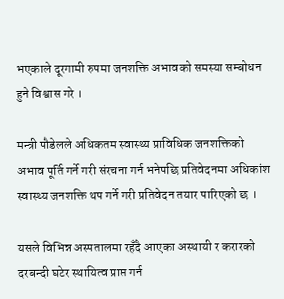भएकाले दूरगामी रुपमा जनशक्ति अभावको समस्या सम्बोधन हुने विश्वास गरे ।

मन्त्री पौडेलले अधिकतम स्वास्थ्य प्राविधिक जनशक्तिको अभाव पूर्ति गर्ने गरी संरचना गर्न भनेपछि प्रतिवेदनमा अधिकांश स्वास्थ्य जनशक्ति थप गर्ने गरी प्रतिवेदन तयार पारिएको छ ।

यसले विभिन्न अस्पतालमा रहँदै आएका अस्थायी र करारको दरबन्दी घटेर स्थायित्व प्राप्त गर्न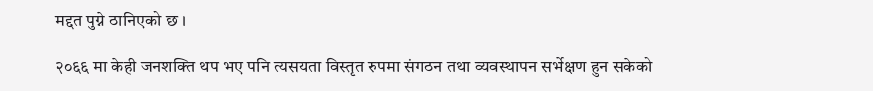मद्दत पुग्ने ठानिएको छ ।

२०६६ मा केही जनशक्ति थप भए पनि त्यसयता विस्तृत रुपमा संगठन तथा व्यवस्थापन सर्भेक्षण हुन सकेको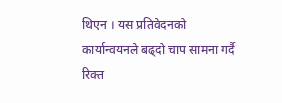थिएन । यस प्रतिवेदनको कार्यान्वयनले बढ्दो चाप सामना गर्दै रिक्त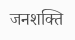जनशक्ति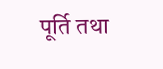पूर्ति तथा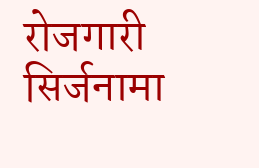रोजगारी सिर्जनामा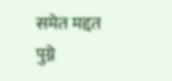समेत मद्दत पुग्ने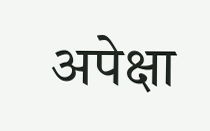अपेक्षा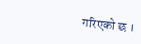गरिएको छ ।